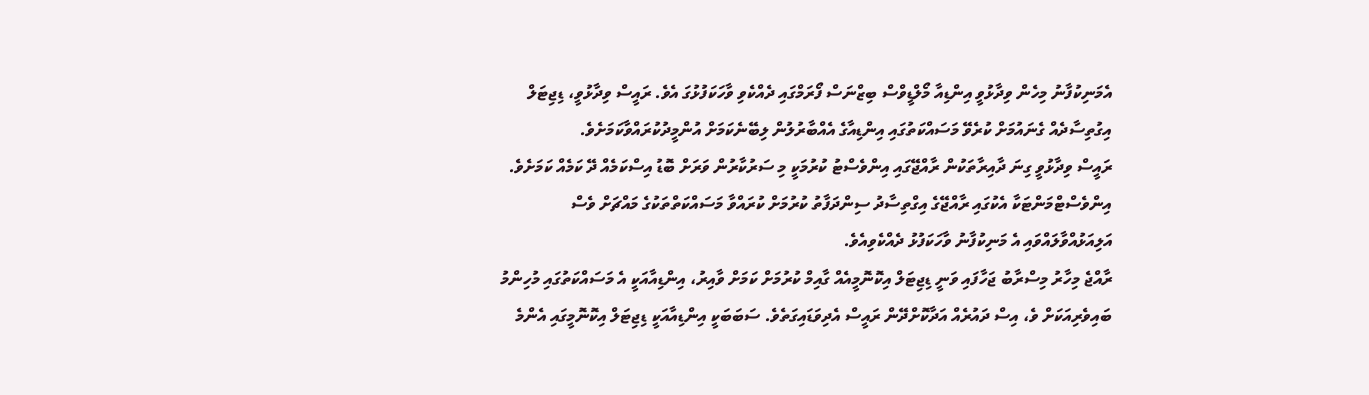އެމަނިކުފާނު މިހެން ވިދާޅުވީ އިންޑިއާ މޯލްޑީވްސް ބިޒްނަސް ފޯރަމްގައި ދެއްކެވި ވާހަކަފުޅުގަ އެވެ. ރައީސް ވިދާޅުވީ، ޑިޖިޓަލް އިގުތިސާދެއް ގެނައުމަށް ކުރެވޭ މަސައްކަތުގައި އިންޑިއާގެ އެއްބާރުލުން ލިބޭނެކަމަށް އުންމީދުކުރައްވާކަމަށެވެ.
ރައީސް ވިދާޅުވީ ގިނަ ދާއިރާތަކުން ރާއްޖޭގައި އިންވެސްޓު ކުރުމަކީ މި ސަރުކާރުން ވަރަށް ބޮޑު އިސްކަމެއް ދޭ ކަމެއް ކަމަށެވެ. އިންވެސްޓްމަންޓަކާ އެކުގައި ރާއްޖޭގެ އިގްތިސާދު ސިންދަފާތު ކުރުމަށް ކުރައްވާ މަސައްކަތްތަކުގެ މައްޗަށް ވެސް އަލިއަޅުއްވާލައްވައި އެ މަނިކުފާނު ވާހަކަފުޅު ދެއްކެވިއެވެ.
ރާއްޖެ މިހާރު މިސްރާބު ޖަހާފައި ވަނީ ޑިޖިޓަލް އިކޮނޮމީއެއް ގާއިމް ކުރުމަށް ކަމަށް ވާއިރު، އިންޑިއާއަކީ އެ މަސައްކަތުގައި މުހިންމު ބައިވެރިއަކަށް ވެ، އިސް ދައުރެއް އަދާކޮށްދޭން ރައީސް އެދިވަޑައިގަތެވެ. ސަބަބަކީ އިންޑިއާއަކީ ޑިޖިޓަލް އިކޮނޮމީގައި އެންމެ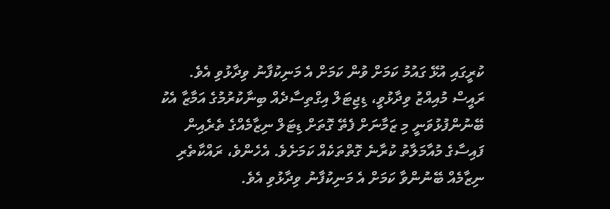ކުރީގައި އުޅޭ ގައުމު ކަމަށް ވުން ކަމަށް އެ މަނިކުފާނު ވިދާޅުވި އެވެ.
ރައީސް މުއިއްޒު ވިދާޅުވީ، ޑިޖިޓަލް އިގްތިސާދެއް ބިނާކުރުމުގެ އަމާޒާ އެކު ބޭނުންފުޅުވަނީ މި ޒަމާނަށް ފެތޭ ގޮތަށް ޑިޓަލް ނިޒާމެއްގެ ތެރެއިން ފައިސާގެ މުއާމަލާތު ކުރާނެ ގޮތްތަކެއް ކަމަށެވެ. އެހެންވެ، ރައްކާތެރި ނިޒާމެއް ބޭނުންވާ ކަމަށް އެ މަނިކުފާނު ވިދާޅުވި އެވެ.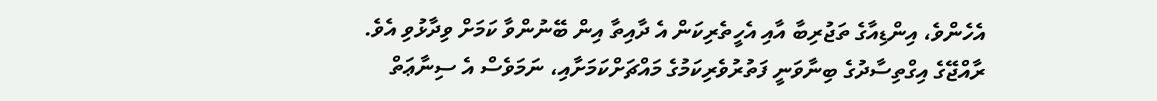އެހެންވެ، އިންޑިއާގެ ތަޖުރިބާ އާއި އެހީތެރިކަން އެ ދާއިތާ އިން ބޭނުންވާ ކަމަށް ވިދާޅުވި އެވެ.
ރާއްޖޭގެ އިގްތިސާދުގެ ބިނާވަނީ ފަތުރުވެރިކަމުގެ މައްޗަށްކަމަށާއި، ނަމަވެސް އެ ސިނާޢަތް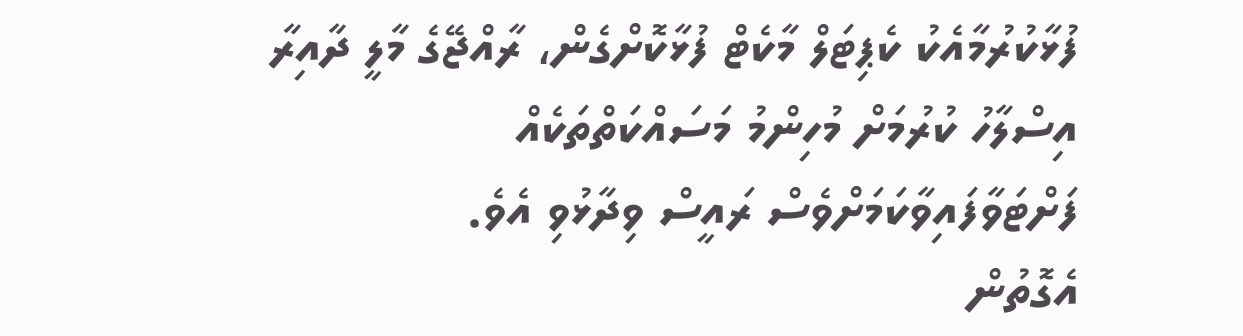ފުޅާކުރުމާއެކު ކެޕިޓަލް މާކެޓް ފުޅާކޮށްގެން، ރާއްޖޭގެ މާލީ ދާއިރާ އިސްލާހު ކުރުމަށް މުހިންމު މަސައްކަތްތަކެއް ފަށްޓަވާފައިވާކަމަށްވެސް ރައީސް ވިދާޅުވި އެވެ.
އެގޮތުން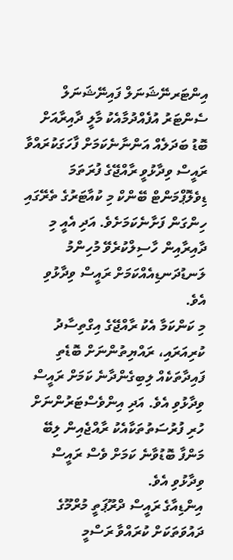އިންޓަރނޭޝަނަލް ފައިނޭޝަނަލް ސެންޓަރު އުފެއްދުމާއެކު މާލީ ދާއިރާއަށް ބޮޑު ބަދަލެއް އަންނާނެކަމަށް ފާހަގަކުރައްވާ ރައީސް ވިދާޅުވީ ރާއްޖޭގެ ފުރަތަމަ ޑިވެލޮޕްމަންޓް ބޭންކް މި ކުއާޓަރުގެ ތެރޭގައި ހިންގަން ފަށާނެކަމަށެވެ. އަދި އެއީ މި ދާއިރާއިން ހާސިލްކުރެވޭ މުހިންމު ލަނޑުދަނޑިއެއްކަމަށް ރައީސް ވިދާޅުވި އެވެ.
މި ކަންކަމާ އެކު ރާއްޖޭގެ އިގްތިސާދު ކުރިއަރައި، ރައްޔިތުންނަށް ބޮޑެތި ފައިދާތަކެއް ލިބިގެންދާނެ ކަމަށް ރައީސް ވިދާޅުވި އެވެ. އަދި އިންވެސްޓަރުންނަށް ހުރި ފުރުސަތުތަކާއެކު ރާއްޖެއިން ލިބޭ މަންފާ ބޮޑުވާނެ ކަމަށް ވެސް ރައީސް ވިދާޅުވި އެވެ.
އިންޑިއާގެ ރައީސް ދްރޫޕަތީ މުރްމޫގެ ދައުވަތަކަށް ކުރައްވާ ރަސްމީ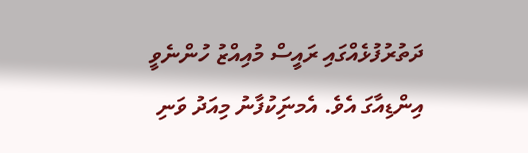ދަތުރުފުޅެއްގައި ރައީސް މުއިއްޒު ހުންނެވީ އިންޑިއާގަ އެވެ. އެމނަިކުފާނު މިއަދު ވަނި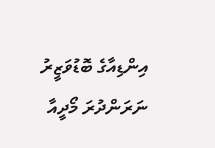އިންޑިއާގެ ބޮޑުވަޒީރު ނަރަންދުރަ މޯދީއާ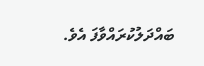ބައްދަލުކުރައްވާފަ އެވެ.